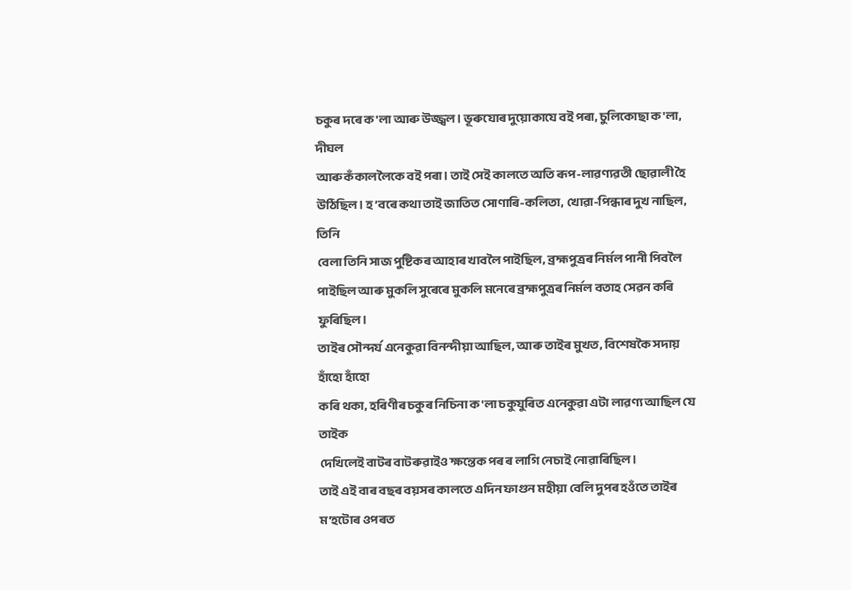চকুৰ দৰে ক'লা আৰু উজ্জ্বল। ভূৰুযোৰ দুয়োকাযে বই পৰা, চুলিকোছা ক'লা, দীঘল
আৰু কঁকাললৈকে বই পৰা। তাই সেই কালতে অতি ৰূপ-লাৱণ্যৱতী ছোৱালী হৈ
উঠিছিল। হ’বৰে কথা তাই জাতিত সোণাৰি-কলিতা, খোৱা-পিন্ধাৰ দুখ নাছিল, তিনি
বেলা তিনি সাজ পুষ্টিকৰ আহাৰ খাবলৈ পাইছিল, ব্ৰহ্মপুত্ৰৰ নিৰ্মল পানী পিবলৈ
পাইছিল আৰু মুকলি সুৰেৰে মুকলি মনেৰে ব্ৰহ্মপুত্ৰৰ নিৰ্মল বতাহ সেৱন কৰি ফুৰিছিল।
তাইৰ সৌন্দৰ্য এনেকুৱা বিনন্দীয়া আছিল, আৰু তাইৰ মুখত, বিশেষকৈ সদায় হাঁহো হাঁহো
কৰি থকা, হৰিণীৰ চকুৰ নিচিনা ক'লা চকুযুৰিত এনেকুৱা এটা লাৱণ্য আছিল যে তাইক
দেখিলেই বাটৰ বাটৰুৱাইও ক্ষন্তেক পৰ ৰ লাগি নেচাই নোৱাৰিছিল।
তাই এই বাৰ বছৰ বয়সৰ কালতে এদিন ফাগুন মহীয়া বেলি দুপৰ হওঁতে তাইৰ ম'হটোৰ ওপৰত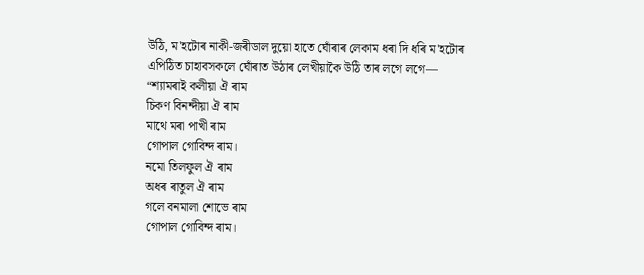উঠি, ম'হটোৰ নাকী-জৰীডাল দুয়ো হাতে ঘোঁৰাৰ লেকাম ধৰা দি ধৰি ম'হটোৰ এপিঠিত চাহাবসকলে ঘোঁৰাত উঠাৰ লেখীয়াকৈ উঠি তাৰ লগে লগে—
“শ্যামৰাই কলীয়া ঐ ৰাম
চিকণ বিনন্দীয়া ঐ ৰাম
মাথে মৰা পাখী ৰাম
গোপাল গোবিন্দ ৰাম।
নমো তিলফুল ঐ ৰাম
অধৰ ৰাতুল ঐ ৰাম
গলে বনমালা শোভে ৰাম
গোপাল গোবিন্দ ৰাম।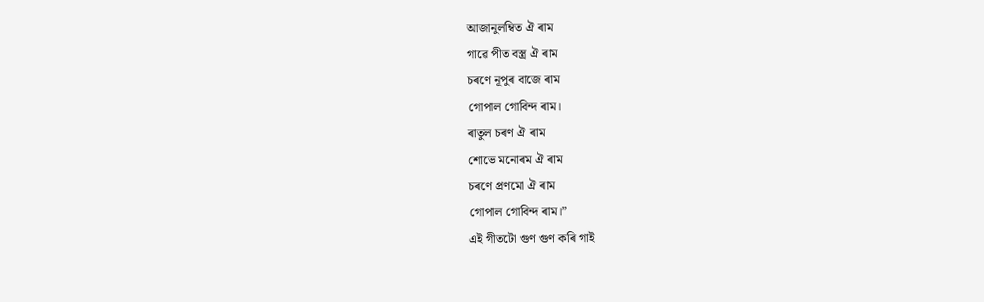আজানুলম্বিত ঐ ৰাম
গাৱে পীত বস্ত্ৰ ঐ ৰাম
চৰণে নূপুৰ বাজে ৰাম
গোপাল গোবিন্দ ৰাম।
ৰাতুল চৰণ ঐ ৰাম
শোভে মনোৰম ঐ ৰাম
চৰণে প্ৰণমো ঐ ৰাম
গোপাল গোবিন্দ ৰাম।”
এই গীতটো গুণ গুণ কৰি গাই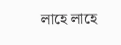লাহে লাহে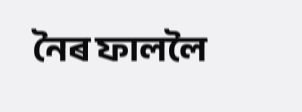নৈৰ ফাললৈ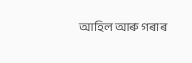আহিল আৰু গৰাৰ